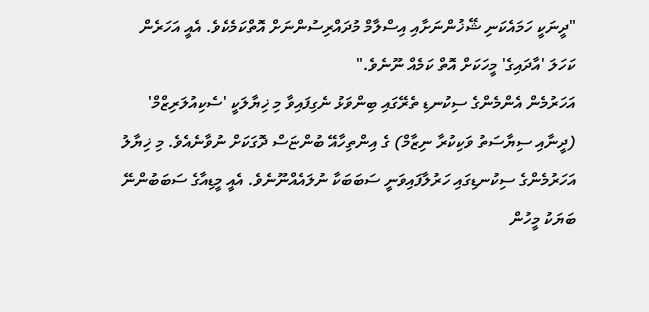"ދީނަކީ ހަމައެކަނި ޝޭޚުންނަށާއި އިސްލާމް މުދައްރިސުންނަށް އޮތްކަމެކެވެ. އެއީ އަހަރެން ކަހަލަ 'އާދައިގެ' މީހަކަށް އޮތް ކަމެއް ނޫނެވެ."
އަހަރުމެން އެންމެންގެ ސިކުނޑި ތެރޭގައި ބިންވަޅު ނެގިފައިވާ މި ޚިޔާލަކީ 'ސެކިއުލަރިޒްމް' (ދީނާއި ސިޔާސަތު ވަކިކުރާ ނިޒާމް) ގެ އިންތިހާއޭ ބުންޏަސް ދޮގަކަށް ނުވާނެއެވެ. މި ޚިޔާލު އަހަރުމެންގެ ސިކުނޑިގައި ހަރުލާފައިވަނީ ސަބަބަކާ ނުލައެއްނޫނެވެ. އެއީ މީޑިއާގެ ސަބަބުންނޭ ބަޔަކު މީހުން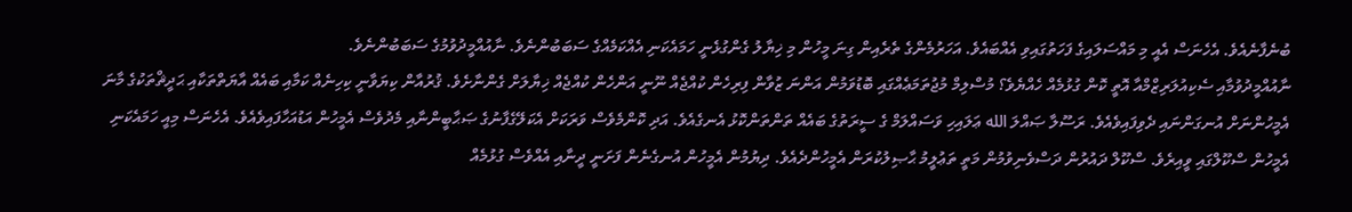ބުނެފާނެއެވެ. އެހެނަސް އެއީ މި މައްސަލައިގެ ފަހަތުގައިވި އެއްބައެވެ. އަހަރުމެންގެ ތެރެއިން ގިނަ މީހުން މި ޚިޔާލު ގެންގުޅެނީ ހަމައެކަނި އެއްކަމެއްގެ ސަބަބުންނެވެ. ނާއުއްމީދުވުމުގެ ސަބަބުންނެވެ.
ނާއުއްމީދުވުމާއި ސެކިއުލަރިޒްމްއާ އޮތީ ކޮން ގުޅުމެއް ހެއްޔެވެ؟ މުސްލިމް މުޖުތަމަޢެއްގައި ބޮޑުވަމުން އަންނަ ޒުވާން ފިރިހެން ކުއްޖެއް ނޫނީ އަންހެން ކުއްޖެއް ޚިޔާލަށް ގެންނާށެވެ. ޤުރުއާން ކިޔަވާނީ ކިހިނެއް ކަމާއި ބައެއް އާޔަތްތަކާއި ޙަދީޘްތަކުގެ މާނަ އެމީހުންނަށް އުނގަންނައި ދެވިފައިވެއެވެ. ރަސޫލާ ޞައްލަ الله ޢަލައިހި ވަސައްލަމް ގެ ސީރަތުގެ ބައެއް ތަންތަންކޮޅު އެނގެއެވެ. އަދި ކޮންމެވެސް ވަރަކަށް އެކަލޭގެފާނުގެ ޞަޙާބީންނާއި މެދުވެސް އެމީހުން އަޑުއަހާފައިވެއެވެ. އެހެނަސް މިއީ ހަމައެކަނި އެމީހުން ސްކޫލްގައި ވީއިރެވެ. ސްކޫލް ދައުރުން ދަސްވެނިވުމުން މަތީ ތަޢުލީމު ޙާޞިލުކުރަން އެމީހުންދެއެވެ. ދިޔުމުން އެމީހުން އުނގެނެން ފަށަނީ ދީނާއި އެއްވެސް ގުޅުމެއް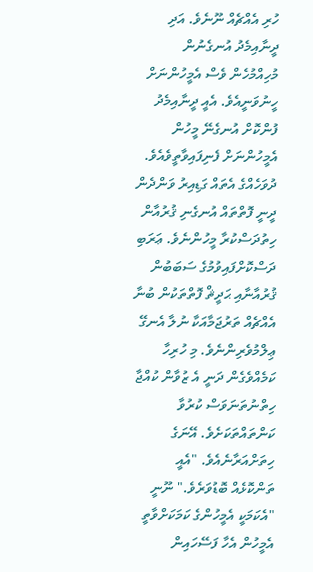ހުރި އެއްޗެއް ނޫނެވެ. އަދި ދީނާއިމެދު އުނގެނުން މުހިއްމުހެން ވެސް އެމީހުންނަށް ހީނުވަނީއެވެ. އެއީ ދީނާއިމެދު ފުންކޮށް އުނގެނޭ މީހުން އެމީހުންނަށް ފެނިފައިވާތީވެއެވެ. ދުވަހެއްގެ އެތައް ގަޑިއިރު ވަންދެން ދީނީ ފޮތްތައް އުނގެނި ޤުރުއާން ހިތުދަސްކުރާ މީހުންނެވެ. ޢަރަބި ދަސްކޮށްފައިވުމުގެ ސަބަބުން ޤުރުއާނާއި ޙަދީޘް ފޮތްތަކުން ބުނާ އެއްޗެއް ތަރުޖަމާއަކާ ނުލާ އެނގޭ ޢިލްމުވެރިންނެވެ. މި ހުރިހާ ކަމެއްވެގެން ދަނީ އެ ޒުވާން ކުއްޖާ ހިތްނުތަނަވަސް ކުރުވާ ކަންތައްތަކަށެވެ. އޭނަގެ ހިތަށްއަރާނެއެވެ. "އެއީ ތަންކޮޅެއް ބޮޑުވަރެވެ." ނޫނީ "އެކަމަކީ އެމީހުންގެ ކަމަކަށްވާތީ އެމީހުން އެހާ ފަސޭހައިން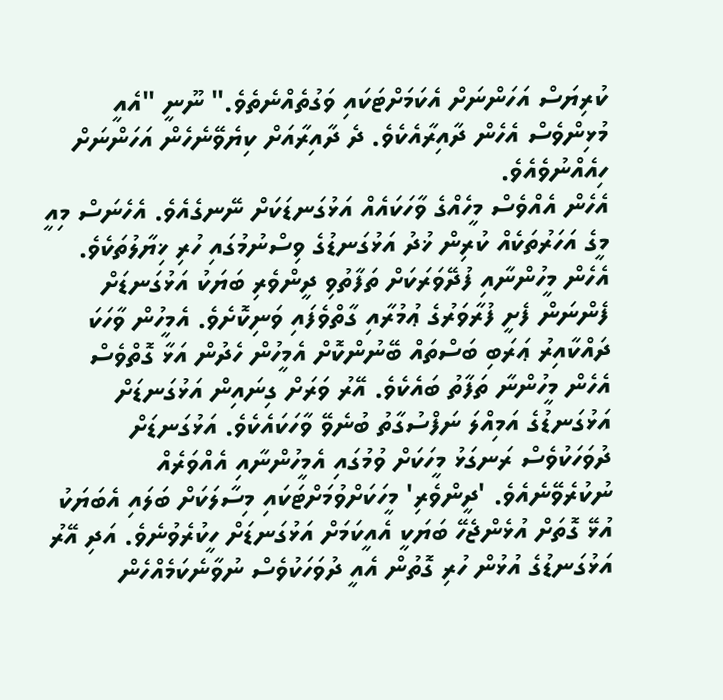ކުރިޔަސް އަހަންނަށް އެކަމަށްޓަކައި ވަގުތެއްނެތެވެ." ނޫނީ "އެއީ މުޅިންވެސް އެހެން ދާއިރާއެކެވެ. ދެ ދާއިރާއަށް ކިޔެވޭނެހެން އަހަންނަށް ހިއެއްނުވެއެވެ.
އެހެން އެއްވެސް މީހެއްގެ ވާހަކައެއް އަޅުގަނޑަކަށް ނޭނގެއެވެ. އެހެނަސް މިއީ މީގެ އަހަރުތަކެއް ކުރިން ޚުދު އަޅުގަނޑުގެ ވިސްނުމުގައި ހުރި ޚިޔާލުތަކެވެ. އެހެން މީހުންނާއި ފުދޭވަރަކަށް ތަފާތުވި ދީންވެރި ބަޔަކު އަޅުގަނޑަށް ފެންނަން ފެށީ ފުރާވަރުގެ ޢުމުރާއި ގާތްވެފައި ވަނިކޮށެވެ. އެމީހުން ވާހަކަ ދައްކާއިރު ޢަރަބި ބަސްތައް ބޭނުންކޮށް އެމީހުން ހެދުން އަޅާ ގޮތްވެސް އެހެން މީހުންނާ ތަފާތު ބައެކެވެ. އޭރު ވަރަށް ގިނައިން އަޅުގަނޑަށް އަޅުގަނޑުގެ އަމިއްލަ ނަފްސުގާތު ބުނެވޭ ވާހަކައެކެވެ. އަޅުގަނޑަށް ދުވަހަކުވެސް ރަނގަޅު މީހަކަށް ވުމުގައި އެމީހުންނާއި އެއްވަރެއް ނުކުރެވޭނެއެވެ. 'ދީންވެރި' މީހަކަށްވުމަށްޓަކައި މިސާލަކަށް ބަލައި އެބަޔަކު އުޅޭ ގޮތަށް އުޅެންޖެހޭ ބަޔަކީ އެއީކަމަށް އަޅުގަނޑަށް ހީކުރެވުނެވެ. އަދި އޭރު އަޅުގަނޑުގެ އުޅުން ހުރި ގޮތުން އެއީ ދުވަހަކުވެސް ނުވާނެކަމެއްހެން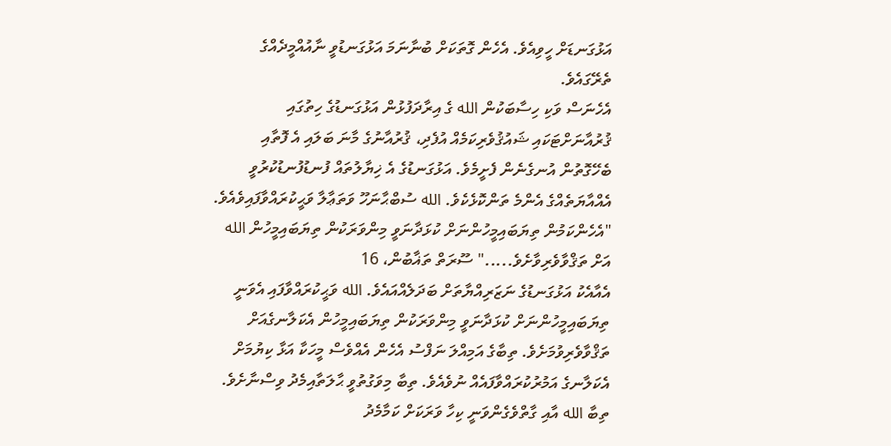އަޅުގަނޑަށް ހީވިއެވެ. އެހެން ގޮތަކަށް ބުނާނަމަ އަޅުގަނޑުވީ ނާއުއްމީދެއްގެ ތެރޭގައެވެ.
އެހެނަސް ވަކި ހިސާބަކުން الله ގެ އިރާދަފުޅުން އަޅުގަނޑުގެ ހިތުގައި ޤުރުއާނަށްޓަކައި ޝައުޤުވެރިކަމެއް އުފެދި، ޤުރުއާނުގެ މާނަ ބަލައި އެ ފޮތާއި ބެހޭގޮތުން އުނގެނެން ފެށީމެވެ. އަޅުގަނޑުގެ އެ ޚިޔާލުތައް ފުނޑުފުނޑުކުރުވީ އެއްއާޔަތެއްގެ އެންމެ ތަންކޮޅެކެވެ. الله ސުބްޙާނަހޫ ވަތަޢާލާ ވަޙީކުރައްވާފައިވެއެވެ.
"އެހެންކަމުން ތިޔަބައިމީހުންނަށް ކުޅަދާނަވީ މިންވަރަކުން ތިޔަބައިމީހުން الله އަށް ތަޤްވާވެރިވާށެވެ....." ސޫރަތް ތަޣާބުން، 16
އެއާއެކު އަޅުގަނޑުގެ ނަޒަރިއްޔާތަށް ބަދަލެއްއައެވެ. الله ވަޙީކުރައްވާފައި އެވަނީ ތިޔަބައިމީހުންނަށް ކުޅަދާނަވީ މިންވަރަކުން ތިޔަބައިމީހުން އެކަލާނގެއަށް ތަޤްވާވެރިވުމަށެވެ. ތިބާގެ އަމިއްލަ ނަފްސު އެހެން އެއްވެސް މީހަކާ އަޅާ ކިޔުމަށް އެކަލާނގެ އަމުރުކުރައްވާފައެއް ނުވެއެވެ. ތިބާ މިވަގުތުވީ ޙާލަތާއިމެދު ވިސްނާށެވެ. ތިބާ الله އާއި ގާތްވެގެންވަނީ ކިހާ ވަރަކަށް ކަމާމެދު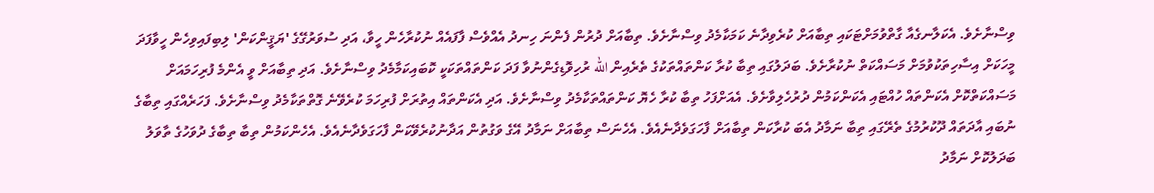ވިސްނާށެވެ. އެކަލާނގެއާ ގާތްވުމަށްޓަކައި ތިބާއަށް ކުރެވިދާނެ ކަމަކާމެދު ވިސްނާށެވެ. ތިބާއަށް ދުރުން ފެންނަ ހިނދު އެއްވެސް ފާފައެއް ނުކުރާހެން ހީވާ، އަދި ސުވަރުގޭގެ 'ޔަޤީންކަން' ލިބިފައިވިހެން ހީވާފަދަ މީހަކަށް އިސާހިތަކުވުމަށް މަސައްކަތް ނުކުރާށެވެ. ބަދަލުގައި ތިބާ ކުރާ ކަންތައްތަކުގެ ތެރެއިން الله ރުހިވޮޑިގެންނުވާ ފަދަ ކަންތައްތަކަކީ ކޮބައިކަމާމެދު ވިސްނާށެވެ. އަދި ތިބާއަށް ވީ އެންމެ ފުރިހަމައަށް މަސައްކަތްކޮށް އެކަންތައް ހުއްޓައި އެކަންކަމުން ދުރުހެލިވާށެވެ. އެއަށްފަހު ތިބާ ކުރާ ހެޔޮ ކަންތައްތަކާމެދު ވިސްނާށެވެ. އަދި އެކަންތައް އިތުރަށް ފުރިހަމަ ކުރެވޭނެ ގޮތްތަކާމެދު ވިސްނާށެވެ. ފަހަރެއްގައި ތިބާގެ ނުބައި އާދަތައް ދޫކުރުމުގެ ތެރޭގައި ތިބާ ނަމާދު އެބަ ކުރާކަން ތިބާއަށް ފާހަގަވެދާނެއެވެ. އެހެނަސް ތިބާއަށް ނަމާދު އޭގެ ވަގުތުން އަދާނުކުރެވޭކަން ފާހަގަވެދާނެއެވެ. އެހެންކަމުން ތިބާ ތިބާގެ ދުވަހުގެ ތާވަލު ބަދަލުކޮށް ނަމާދު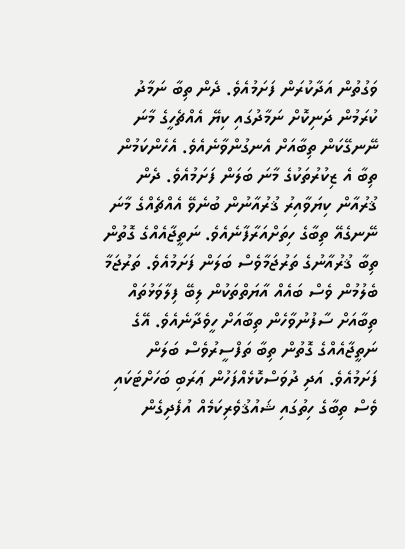ވަގުތުން އަދާކުރަން ފަށަމުއެވެ. ދެން ތިބާ ނަމާދު ކުރަމުން ދަނިކޮށް ނަމާދުގައި ކިޔޭ އެއްޗެހީގެ މާނަ ނޭނގޭކަން ތިބާއަށް އެނގުންވާނެއެވެ. އެހެންކަމުން ތިބާ އެ ޒިކުރުތަކުގެ މާނަ ބަލަން ފަށަމުއެވެ. ދެން ޤުރުއާން ކިޔަވާއިރު ޤުރުއާނުން ބުނެވޭ އެއްޗެއްގެ މާނަ ނޭނގެއޭ ތިބާގެ ހިތަށްއަރާފާނެއެވެ. ނަތީޖާއެއްގެ ގޮތުން ތިބާ ޤުރުއާނުގެ ތަރުޖަމާވެސް ބަލަން ފަށަމުއެވެ. ތަރުޖަމާ ބެލުމުން ވެސް ބައެއް އާޔަތްތަކުން ލިބޭ ފިލާވަޅުތައް ތިބާއަށް ސާފުނުވާހެން ތިބާއަށް ހީވެދާނެއެވެ. އޭގެ ނަތީޖާއެއްގެ ގޮތުން ތިބާ ތަފްސީރުވެސް ބަލަން ފަށަމުއެވެ. އަދި ދުވަސްކޮޅެއްފަހުން ޢަރަބި ބަހަށްޓަކައި ވެސް ތިބާގެ ހިތުގައި ޝައުޤުވެރިކަމެއް އުފެދިގެން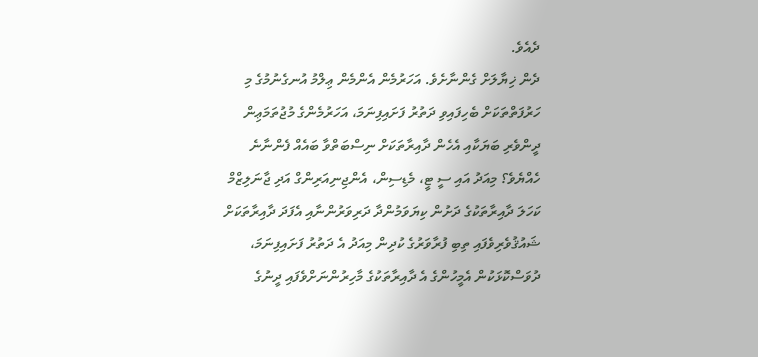ދެއެވެ.
ދެން ޚިޔާލަށް ގެންނާށެވެ. އަހަރުމެން އެންމެން ޢިލްމު އުނގެނުމުގެ މި ހަރުފަތްތަކަށް ބެހިފައިވި ދަތުރު ފަށައިފިނަމަ، އަހަރުމެންގެ މުޖުތަމަޢިން ދީންވެރި ބަޔަކާއި އެހެން ދާއިރާތަކަށް ނިސްބަތްވާ ބައެއް ފެންނާނެ ހެއްޔެވެ؟ މިއަދު އައި ސީ ޓީ، މެޑިސިން، އެންޖިނިއަރިންގް އަދި ޖާނަލިޒްމް ކަހަލަ ދާއިރާތަކުގެ ދަށުން ކިޔަވަމުންދާ ދަރިވަރުންނާއި އެފަދަ ދާއިރާތަކަށް ޝައުޤުވެރިވެފައި ތިބި ފުރާވަރުގެ ކުދިން މިއަދު އެ ދަތުރު ފަށައިފިނަމަ، ދުވަސްކޮޅަކުން އެމީހުންގެ އެ ދާއިރާތަކުގެ މާހިރުންނަށްވެފައި ދީނުގެ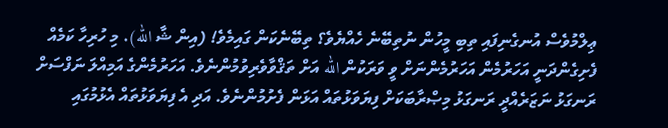ޢިލްމުވެސް އުނގެނިފައި ތިބި މީހުން ނުތިބޭނެ ހެއްޔެވެ؟ ތިބޭނެކަން ގައިމެވެ! (އިން ޝާ الله). މި ހުރިހާ ކަމެއް ފެށިގެންދަނީ އަހަރުމެން އަހަރުމެންނަށް ވީ ވަރަކުން الله އަށް ތަޤްވާވެރިވުމުންނެވެ. އަހަރުމެންގެ އަމިއްލަ ނަފްސަށް ރަނގަޅު ނަޒަރެއްދީ ރަނގަޅު މިޞްރާބަކަށް ފިޔަވަޅުތައް އަޅަން ފެށުމުންނެވެ. އަދި އެ ފިޔަވަޅުތައް އެޅުމުގައި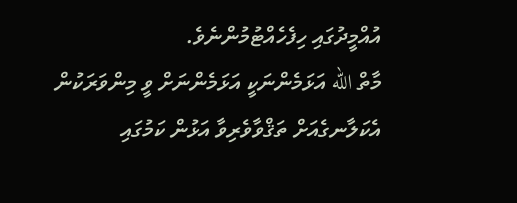އުއްމީދުގައި ހިފެހެއްޓުމުންނެވެ.
މާތް الله އަޅަމެންނަކީ އަޅަމެންނަށް ވީ މިންވަރަކުން އެކަލާނގެއަށް ތަޤްވާވެރިވާ އަޅުން ކަމުގައި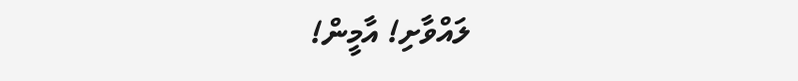ލައްވާށި! އާމީން!